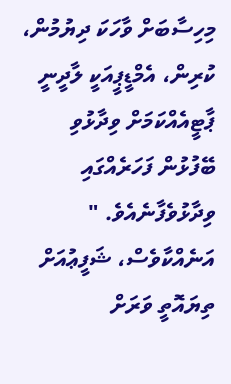މިހިސާބަށް ވާހަކަ ދިޔުމުން، ކުރިން، އެމްޑީޕީއަކީ ލާދީނީ ޕާޓީއެއްކަމަށް ވިދާޅުވި ބޭފުޅުން ފަހަރެއްގައި ވިދާޅުވެފާނެއެވެ. " އަނެއްކާވެސް، ޝަފީޢުއަށް ތިޔައޮތީ ވަރަށް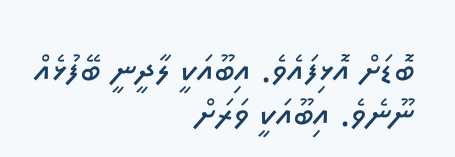ބޮޑަށް އޮޅިފައެވެ. އިބޫއަކީ ލާދީނީ ބޭފުޅެއް ނޫނެވެ. އިބޫއަކީ ވަރަށް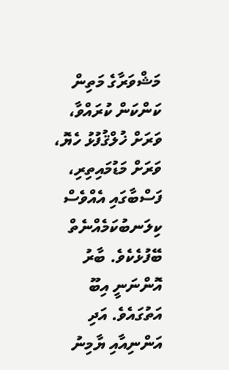މަޝްވަރާގެ މަތިން ކަންކަން ކުރައްވާ، ވަރަށް ޚުލްޤުފުޅު ހެޔޮ، ވަރަށް މަޑުމައިތިރި، ފަސްބާގައި އެއްވެސް ކިލަނބުކަމެއްނެތް ބޭފުޅެކެވެ. ބާރު އޮންނަނީ އިބޫ އަތުގައެވެ. އަދި އަންނިއާއި ޔާމިނު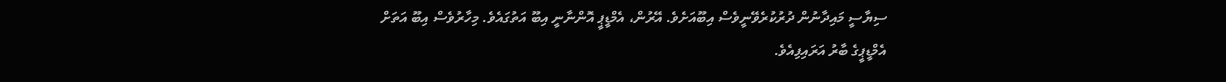ސިޔާސީ މައިދާނުން ދުރުކުރެވޭނީވެސް އިބޫއަށެވެ. އޭރުން، އެމްޑީޕީ އޮންނާނީ އިބޫ އަތުގައެވެ. މިހާރުވެސް އިބޫ އަތަށް އެމްޑީޕީގެ ބާރު އަރައިފިއެވެ.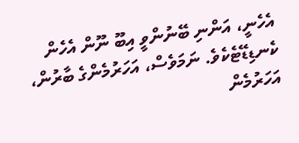އެހެނީ، އަންނި ބޭނުންވީ އިބޫ ނޫން އެހެން ކެނޑިޑޭޓެކެވެ. ނަމަވެސް، އަހަރުމެންގެ ބާރުން، އަހަރުމެން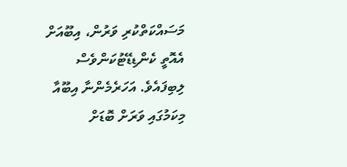މަސައްކަތްކުރި ވަރުން، އިބޫއަށް އެއޮތީ ކެންޑިޑޭޓުކަންވެސް ލިބިފައެވެ. އަހަރެމެންނާ އިބޫއާ މިކަމުގައި ވަރަށް ބޮޑަށް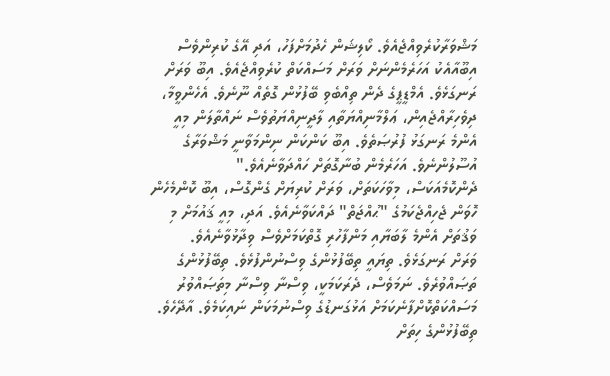މަޝްވަރާކުރެވިއްޖެއެވެ. ކޯލިޝަން ހެދުމަށްފަހު، އަދި އޭގެ ކުރިންވެސް އިބޫއާއެކު އަހަރެމެންނަށް ވަރަށް މަސައްކަތް ކުރެވިއްޖެއެވެ. އިބޫ ވަރަށް ރަނގަޅެވެ. އެމްޑީޕީގެ ދެން ތިއްބެވި ބޭފުޅުން ގޮތެއް ނޫނެވެ. އެހެންވީމާ، ދިވެހިރާއްޖެއިން، ޢަލްމާނިއްޔަތާއި ލާދީނިއްޔަތުވެސް ނައްތާލަން މިއީ އެންމެ ރަނގަޅު ފުރުޞަތެވެ. އިބޫ ކަންކަން ނިންމަވާނީ މަޝްވަރާގެ އުސޫލުންނެވެ. އަހަރެމެން ބުނާގޮތަށް ހައްދަވާނެއެވެ."
ދެންކޮމެއަކަސް، މިވާހަކަތަށް، ވަރަށް ކުރިޔަށް ގެންގޮސް، އިބޫ ކޮންމެހެން ހޮވަން ޖެހިއްޖެކަމުގެ "ޙުއްޖަތް" ދައްކަވާނެއެވެ. އަދި، މިއީ ޤައުމަށް މި ވަޤުތަށް އެންމެ ލާބަޔާއި މަންފާހުރި ގޮތްކަމަށްވެސް ވިދާޅުވާނެއެވެ.
ވަރަށް ރަނގަޅެވެ. ތިޔައީ ތިބޭފުޅުންގެ ވިސްނުންފުޅެވެ. ތިބޭފުޅުންގެ ތަޞައްވުރެވެ. ނަމަވެސް، ދެރަކަމަކީ، ވިސްނާ ވިސްނާ މިތަޞައްވުރު މަސައްކަތްކޮށްފާނެކަމަށް އަޅުގަނޑުގެ ވިސްނުމަކަން ނައިކަމެވެ. އާދޭހެވެ. ތިބޭފުޅުންގެ ހިތަށް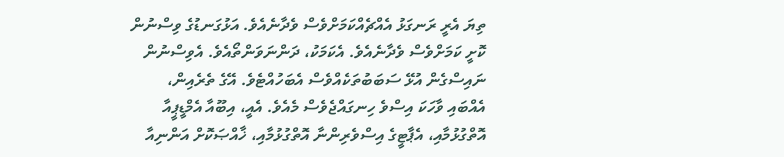ތިޔަ އެރީ ރަނގަޅު އެއްޗެއްކަމަށްވެސް ވެދާނެއެވެ. އަޅުގަނޑުގެ ވިސްނުން ކޮށީ ކަމަށްވެސް ވެދާނެއެވެ. އެކަމަކު، ދަންނަވަންތޯއެވެ. އެވިސްނުން ނައިސްގެން އުޅޭ ސަބަބުތަކެއްވެސް އެބަހުއްޓެވެ. އޭގެ ތެރެއިން، އެއްބައި ވާހަކަ އިސްވެ ހިނގައްޖެވެސް މެއެވެ. އެއީ، އިބޫއާ އެމްޑީޕީއާ އޮތްގުޅުމާއި، އެޕާޓީގެ އިސްވެރިންނާ އޮތްގުޅުމާއި، ޚާއްޞަކޮށް އަންނިއާ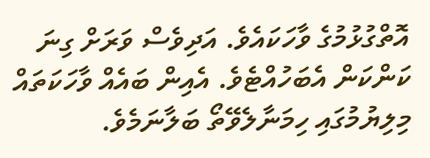އޮތްގުޅުމުގެ ވާހަކައެވެ. އަދިވެސް ވަރަށް ގިނަ ކަންކަން އެބަހުއްޓެވެ. އެއިން ބައެއް ވާހަކަތައް މިލިޔުމުގައި ހިމަނާލެވޭތޯ ބަލާނަމެވެ.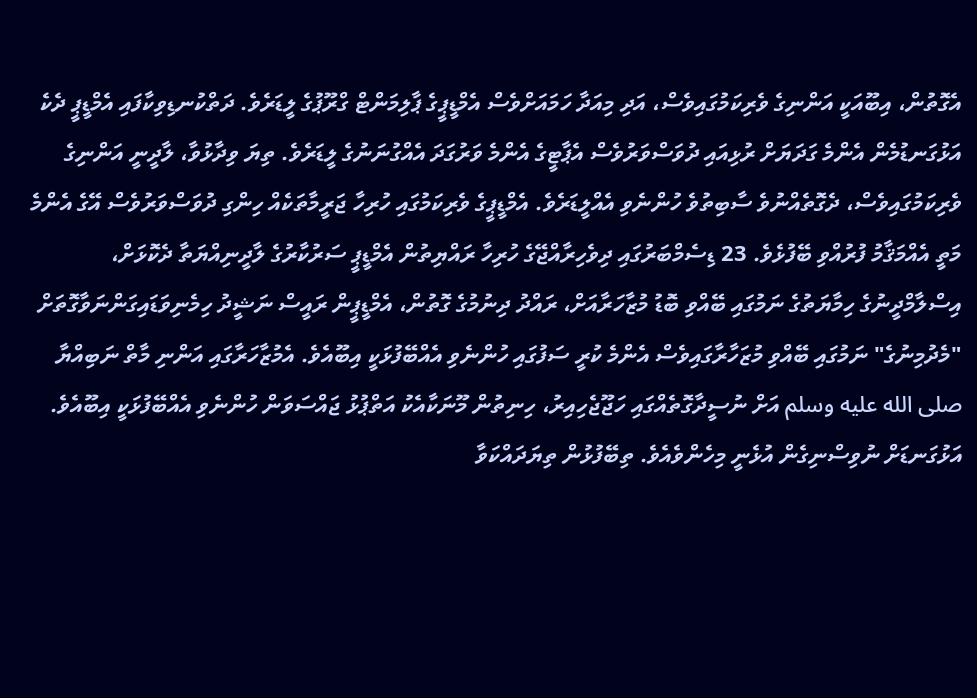އެގޮތުން، އިބޫއަކީ އަންނިގެ ވެރިކަމުގައިވެސް، އަދި މިއަދާ ހަމައަށްވެސް އެމްޑީޕީގެ ޕާލިމަންޓް ގްރޫޕުގެ ލީޑަރެވެ. ދަތްކުނޑިވިކާފައި އެމްޑީޕީ ދެކެ އަޅުގަނޑުމެން އެންމެ ގަދަޔަށް ރުޅިއައި ދުވަސްވަރުވެސް އެޕާޓީގެ އެންމެ ވަރުގަދަ އެއްގުނަނުގެ ލީޑަރެވެ. ތިޔަ ވިދާޅުވާ، ލާދީނީ އަންނިގެ ވެރިކަމުގައިވެސް، ދެގޮތެއްނުވެ ސާބިތުވެ ހުންނެވި އެއްލީޑަރެވެ. އެމްޑީޕީގެ ވެރިކަމުގައި ހުރިހާ ޖަރީމާތަކެއް ހިންގި ދުވަސްވަރުވެސް އޭގެ އެންމެ މަތީ އެއްމަޤާމު ފުރުއްވި ބޭފުޅެވެ. 23 ޑިސެމްބަރުގައި ދިވެހިރާއްޖޭގެ ހުރިހާ ރައްޔިތުން އެމްޑީޕީ ސަރުކާރުގެ ލާދީނިއްޔަތާ ދެކޮޅަށް، އިސްލާމްދީނުގެ ހިމާޔަތުގެ ނަމުގައި ބޭއްވި ބޮޑު މުޒާހަރާއަށް، ރައްދު ދިނުމުގެ ގޮތުން، އެމްޑީޕީން ރައީސް ނަޝީދު ހިމެނިވަޑައިގަންނަވާގޮތަށް "މެދުމިނުގެ" ނަމުގައި ބޭއްވި މުޒަހާރާގައިވެސް އެންމެ ކުރީ ސަފުގައި ހުންނެވި އެއްބޭފުޅަކީ އިބޫއެވެ. އެމުޒާހަރާގައި އަންނި މާތް ނަބިއްޔާ صلى الله عليه وسلم އަށް ނުސީދާގޮތެއްގައި ހަޖޫޖެހިއިރު، ހިނިތުން މޫނަކާއެކު އަތްޕުޅު ޖައްސަވަން ހުންނެވި އެއްބޭފުޅަކީ އިބޫއެވެ. އަޅުގަނޑަށް ނުވިސްނިގެން އުޅެނީ މިހެންވެއެވެ. ތިބޭފުޅުން ތިޔަދައްކަވާ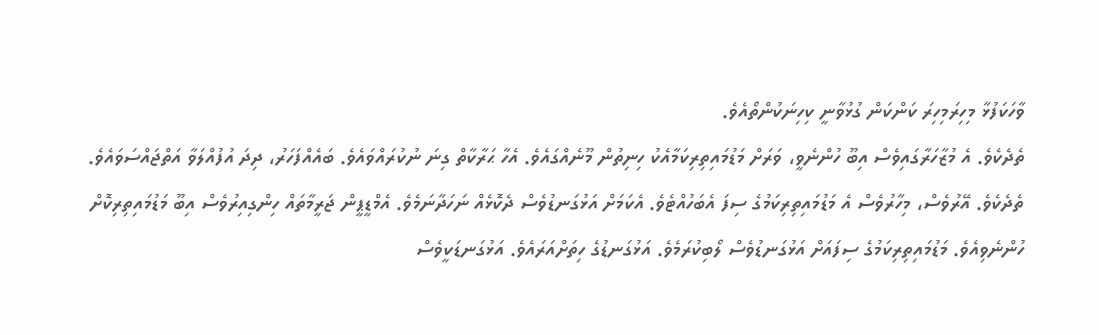ވާހަކަފުޅާ މިހިރަމިހިރަ ކަންކަން ގުޅުވާނީ ކިހިނަކުންތޯއެވެ.
ތެދެކެވެ. އެ މުޒާހަރާގައިވެސް އިބޫ ހުންނެވީ، ވަރަށް މަޑުމައިތިރިކަމާއެކު ހިނިތުން މޫނެއްގައެވެ. އެހާ ޙަރާކާތް ގިނަ ނުކުރައްވައެވެ. ބައެއްފަހަރު، ދިދަ އުފުއްލަވާ އަތްޖައްސަވައެވެ.
ތެދެކެވެ. އޭރުވެސް، މިހާރުވެސް އެ މަޑުމައިތިރިކަމުގެ ސިފަ އެބަހުއްޓެވެ. އެކަމަށް އަޅުގަނޑުވެސް ދެކޮޅެއް ނަހަދާނަމެވެ. އެމްޑީޕީން ޖަރީމާތައް ހިންގިއިރުވެސް އިބޫ މަޑުމައިތިރިކޮށް ހުންނެވިއެވެ. މަޑުމައިތިރިކަމުގެ ސިފައަށް އަޅުގަނޑުވެސް ލޯބިކުރަމެވެ. އަޅުގަނޑުގެ ހިތަށްއަރައެވެ. އަޅުގަނޑަކީވެސް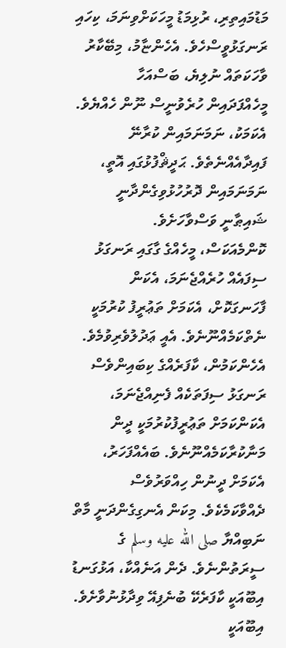މަޑުމައިތިރި، ރުޅިމަޑު މީހަކަށްވިނަމަ، ކިހައި ރަނގަޅުވީސްހެވެ. އެހެންޏާމު، މިބޭކާރު ވާހަކަތައް ނުލިޔެ، ބަސްއަހާ މީހެއްފަދައިން ހުރެވުނީސް ނޫން ހެއްޔެވެ. އެކަމަކު، ނަމަނަމައިން ކުރާނޭ ފައިދާއެއްނެތެވެ. ޙަދީޘްފުޅުގައި އޮތީ، ނަމަނަމައިން ދޮރުހުޅުވިގެންދާނީ ޝައިޠާނީ ވަސްވާހަށެވެ.
ކޮންމެއަކަސް، މީހެއްގެ ގާގައި ރަނގަޅު ސިފައެއް ހުރެއްޖެނަމަ، އެކަން ފާހަނގަކޮށް، އެކަމަށް ތަޢުރީފު ކުރުމަކީ ނެތްކަމެއްނޫނެވެ. އެއީ ޢަދުލުވެރިވުމެވެ. އެހެންކަމުން، ކާފަރެއްގެ ކިބައިންވެސް ރަނގަޅު ސިފަތަކެއް ފެނިއްޖެނަމަ، އެކަންކަމަށް ތަޢުރީފުކުރުމަކީ ދީން މަނާކުރާކަމެއްނޫނެވެ. ބައެއްފަހަރު، އެކަމަށް ދީނުން ހިއްވަރުވެސް ދެއްވާކަމެކެވެ. މިކަން އެނގިގެންދަނީ މާތް ނަބިއްޔާ صلى الله عليه وسلم ގެ ސީރަތުންނެވެ. ދެން އަނެއްކާ، އަޅުގަނޑު އިބޫއަކީ ކާފަރެކޭ ބުނެފިއޭ ވިދާޅުނުވާށެވެ. އިބޫއަކީ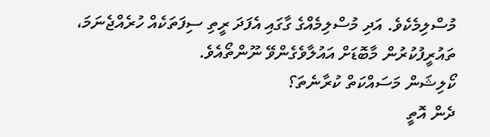މުސްލިމެކެވެ. އަދި މުސްލިމެއްގެ ގާގައި އެފަދަ ރީތި ސިފަތަކެއް ހުރެއްޖެނަމަ، ތައުރީފުކުރުން މާބޮޑަށް އައުލާވެގެންވޭ ނޫންތޯއެވެ.
ކޯލިޝަން މަސައްކަތް ކުރާނެތަ؟
ދެން އޮތީ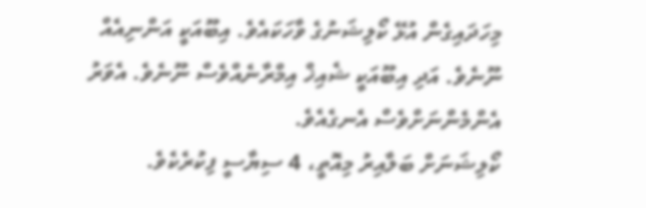މިހަދައިގެން އުޅޭ ކޯލިޝަނުގެ ވާހަކައެވެ. އިބޫއަކީ އަންނިއެއް ނޫނެވެ. އަދި އިބޫއަކީ ޝެއިޚް އިމްރާނެއްވެސް ނޫނެވެ. އެވަރު އެންމެންނަށްވެސް އެނގެއެވެ.
ކޯލިޝަނަށް ބަލާއިރު މިއޮތީ، 4 ސިޔާސީ ފިކުރެކެވެ.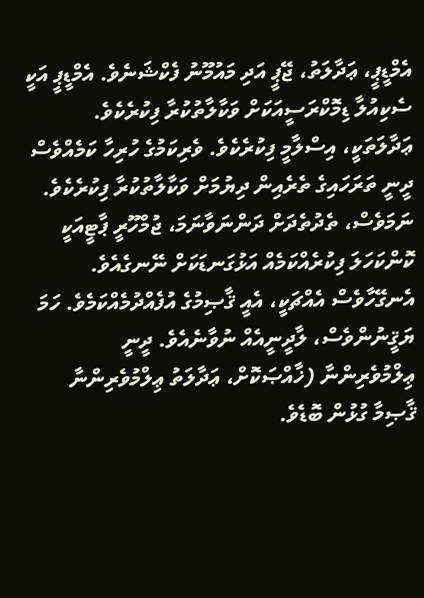އެމްޑީޕީ، ޢަދާލަތު، ޖޭޕީ އަދި މައުމޫނު ފެކްޝަނެވެ. އެމްޑީޕީ އަކީ ސެކިއުލާ ޑިމޮކްރަސީއަކަށް ވަކާލާތުކުރާ ފިކުރެކެވެ. ޢަދާލަތަކީ، އިސްލާމީ ފިކުރެކެވެ. ވެރިކަމުގެ ހުރިހާ ކަމެއްވެސް ދީނީ ތަރަހައިގެ ތެރެއިން ދިޔުމަށް ވަކާލާތުކުރާ ފިކުރެކެވެ. ނަމަވެސް، ތެދުތެދަށް ދަންނަވާނަމަ، ޖުމްހޫރީ ޕާޓީއަކީ ކޮންކަހަލަ ފިކުރެއްކަމެއް އަޅުގަނޑަކަށް ނޭނގެއެވެ. އެނގޭހާވެސް އެއްޗަކީ، އެއީ ޤާޞިމުގެ އުފެއްދުމެއްކަމެވެ. ހަމަ ޔަޤީނުންވެސް، ލާދީނީއެއް ނުވާނެއެވެ. ދީނީ ޢިލްމުވެރިންނާ (ޚާއްޞަކޮށް، ޢަދާލަތު ޢިލްމުވެރިންނާ ޤާޞިމާ ގުޅުން ބޮޑެވެ.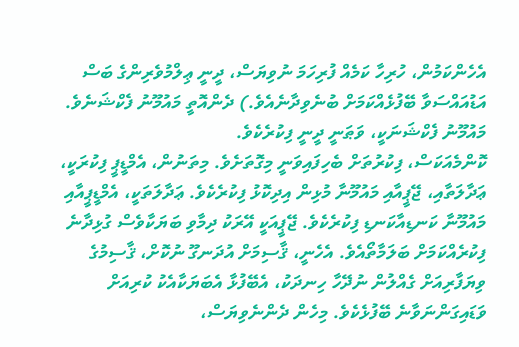އެހެންކަމުން، ހުރިހާ ކަމެއް ފުރިހަމަ ނުވިޔަސް، ދީނީ ޢިލްމުވެރިންގެ ބަސް އަޑުއައްސަވާ ބޭފުޅެއްކަމަށް ބުނެވިދާނެއެވެ.) ދެންއޮތީ މައުމޫނު ފެކްޝަނެވެ. މައުމޫނު ފެކްޝަނަކީ، ވަޠަނީ ދީނީ ފިކުރެކެވެ.
ކޮންމެއަކަސް، ފިކުރުތަށް ބެހިފައިވަނީ މިގޮތަށެވެ. މިތަނުން، އެމްޑީޕީ ފިކުރަކީ، ޢަދާލަތާއި، ޖޭޕީއާއި މައުމޫނާ މުޅިން އިދިކޮޅު ފިކުރެކެވެ. ޢަދާލަތަކީ، އެމްޑީޕީއާއި މައުމޫނާ ކަނޑިއާކަނޑި ފިކުރެކެވެ. ޖޭޕީއަކީ އޭރަކު ދިމާވި ބަޔަކާވެސް ގުޅިދާނެ ފިކުރެއްކަމަށް ބަލަމާތޯއެވެ. އެހެނީ، ޤާސިމަށް އުދަނގޫ ނުކޮށް، ޤާސިމުގެ ވިޔަފާރިއަށް ގެއްލުން ނުދޭހާ ހިނދަކު، އެބޭފުޅާ އެބަޔަކާއެކު ކުރިއަށް ވަޑައިގަންނަވާނެ ބޭފުޅެކެވެ. މިހެން ދެންނެވިޔަސް،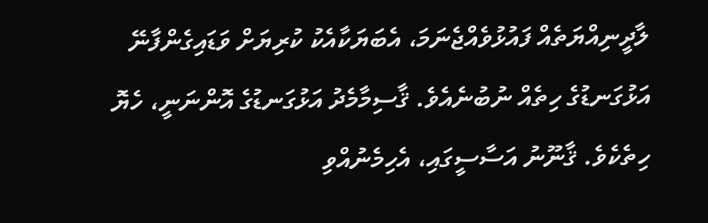ލާދީނިއްޔަތެއް ފައުޅުވެއްޖެނަމަ، އެބަޔަކާއެކު ކުރިޔަށް ވަޑައިގެންފާނޭ އަޅުގަނޑުގެ ހިތެއް ނުބުނެއެވެ. ޤާސިމާމެދު އަޅުގަނޑުގެ އޮންނަނީ، ހެޔޮ ހިތެކެވެ. ޤާނޫނު އަސާސީގައި، އެހިމެނުއްވި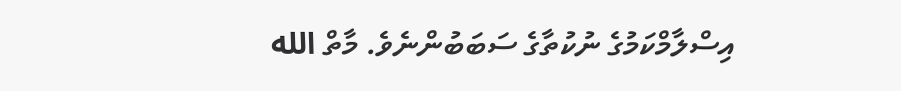އިސްލާމްކަމުގެ ނުކުތާގެ ސަބަބުންނެވެ. މާތް الله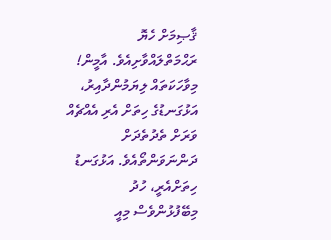ޤާޞިމަށް ހެޔޮ ރަޙްމަތްލައްވާށިއެވެ. އާމީން!
މިވާހަކަތައް ލިޔަމުންދާއިރު، އަޅުގަނޑުގެ ހިތަށް އެރި އެއްޗެއް ވަރަށް ތެދުތެދަށް ދަންނަވަންތޯއެވެ. އަޅުގަނޑު ހިތަށްއެރީ، ހުދު މިބޭފުޅުންވެސް މިއީ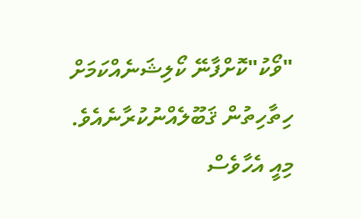"ވޯކު"ކޮށްފާނޭ ކޯލިޝަނެއްކަމަށް ހިތާހިތުން ޤަބޫލެއްނުކުރާނެއެވެ. މިއީ އެހާވެސް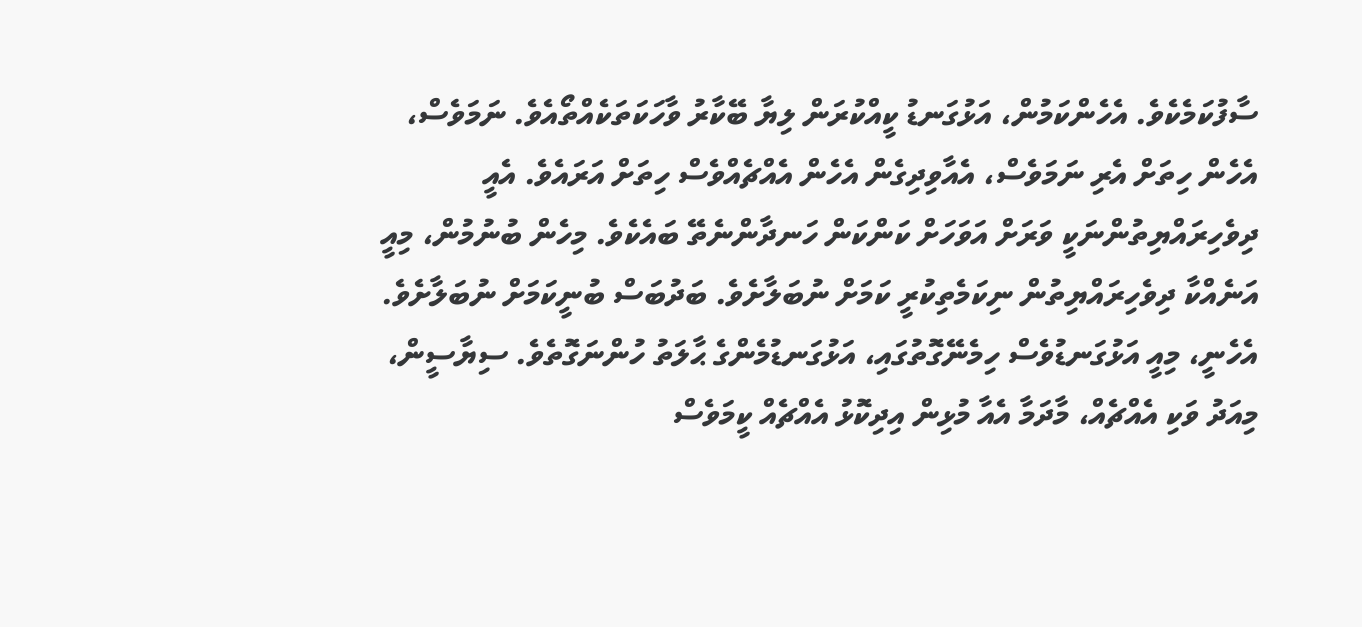ސާފުކަމެކެވެ. އެހެންކަމުން، އަޅުގަނޑު ކީއްކުރަން ލިޔާ ބޭކާރު ވާހަކަތަކެއްތޯއެވެ. ނަމަވެސް، އެހެން ހިތަށް އެރި ނަމަވެސް، އެއާވިދިގެން އެހެން އެއްޗެއްވެސް ހިތަށް އަރައެވެ. އެއީ ދިވެހިރައްޔިތުންނަކީ ވަރަށް އަވަހަށް ކަންކަން ހަނދާންނެތޭ ބައެކެވެ. މިހެން ބުނުމުން، މިއީ އަނެއްކާ ދިވެހިރައްޔިތުން ނިކަމެތިކުރީ ކަމަށް ނުބަލާށެވެ. ބަދުބަސް ބުނީކަމަށް ނުބަލާށެވެ. އެހެނީ، މިއީ އަޅުގަނޑުވެސް ހިމެނޭގޮތުގައި، އަޅުގަނޑުމެންގެ ޙާލަތު ހުންނަގޮތެވެ. ސިޔާސީން، މިއަދު ވަކި އެއްޗެއް، މާދަމާ އެއާ މުޅިން އިދިކޮޅު އެއްޗެއް ކީމަވެސް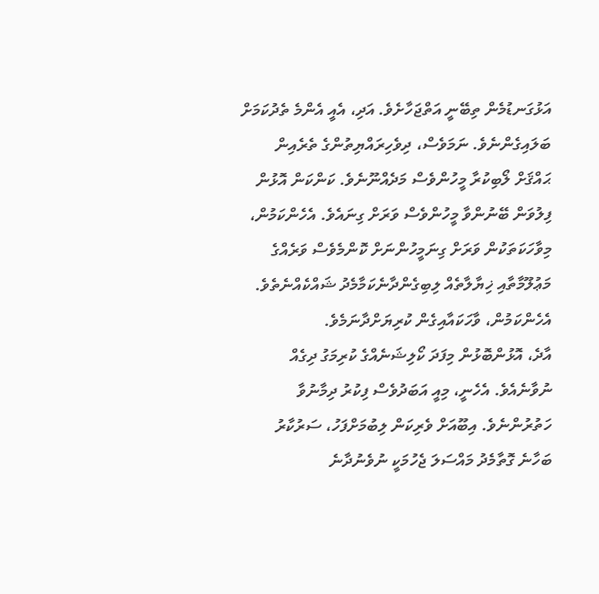އަޅުގަނޑުމެން ތިބޭނީ އަތްޖަހާށެވެ. އަދި، އެއީ އެންމެ ތެދުކަމަށް ބަލައިގެންނެވެ. ނަމަވެސް، ދިވެހިރައްޔިތުންގެ ތެރެއިން ޙައްޤަށް ލޯބިކުރާ މީހުންވެސް މަދެއްނޫނެވެ. ކަންކަން އޮޅުން ފިލުވަން ބޭނުންވާ މީހުންވެސް ވަރަށް ގިނައެވެ. އެހެންކަމުން، މިވާހަކަތަކުން ވަރަށް ގިނަމީހުންނަށް ކޮންމެވެސް ވަރެއްގެ މަޢުލޫމާތާއި ޚިޔާލާތެއް ލިބިގެންދާނެކަމާމެދު ޝައްކެއްނެތެވެ. އެހެންކަމުން، ވާހަކައާއިގެން ކުރިޔަށްދާނަމެވެ.
އާދެ، އޮޅުންބޮޅުން މިފަދަ ކޯލިޝަނެއްގެ ކުރިމަގު ދިގެއް ނުވާނެއެވެ. އެހެނީ، މިއީ އަބަދުވެސް ފިކުރު ދިމާނުވާ ހަތުރުންނެވެ. އިބޫއަށް ވެރިކަން ލިބުމަށްފަހު، ސަރުކާރު ބަހާނެ ގޮތާމެދު މައްސަލަ ޖެހުމަކީ ނުވެނުދާނެ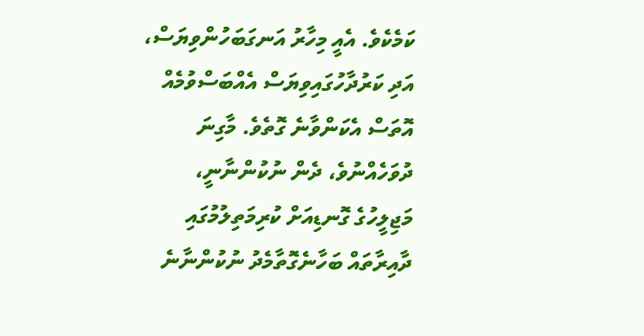ކަމެކެވެ. އެއީ މިހާރު އަނގަބަހުންވިޔަސް، އަދި ކަރުދާހުގައިވިޔަސް އެއްބަސްވުމެއް އޮތަސް އެކަންވާނެ ގޮތެވެ. މާގިނަ ދުވަހެއްނުވެ، ދެން ނުކުންނާނީ، މަޖިލީހުގެ ގޮނޑިއަށް ކުރިމަތިލުމުގައި ދާއިރާތައް ބަހާނެގޮތާމެދު ނުކުންނާނެ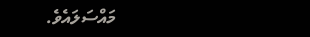މައްސަލައެވެ.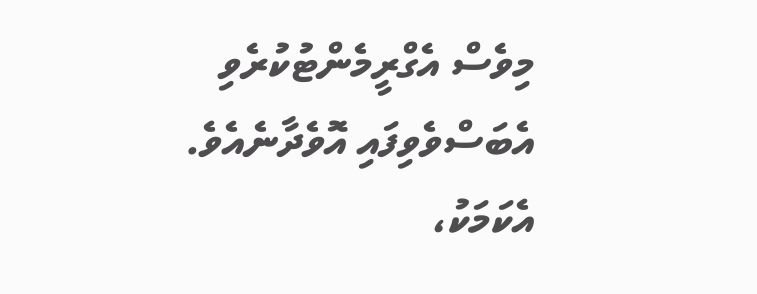މިވެސް އެގްރީމެންޓުކުރެވި އެބަސްވެވިފައި އޮވެދާނެއެވެ. އެކަމަކު،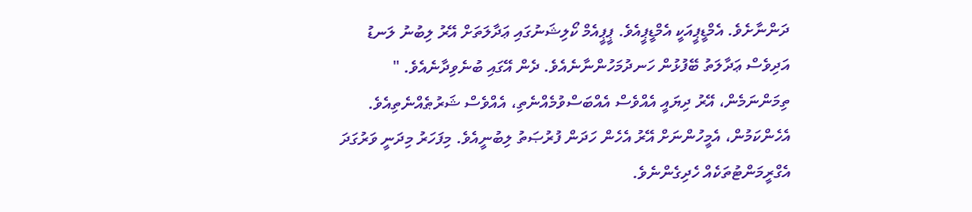ދަންނާށެވެ. އެމްޑީޕީއަކީ އެމްޑީޕީއެވެ. ޕީޕީއެމް ކޯލިޝަނުގައި ޢަދާލަތަށް އޭރު ލިބުނު ލަނޑު އަދިވެސް ޢަދާލަތު ބޭފުޅުން ހަނދުމަހުންނާނެއެވެ. ދެން އޭގައި ބުނެވިދާނެއެވެ. " ތިމަންނަމެން، އޭރު ދިޔައީ އެއްވެސް އެއްބަސްވުމެއްނެތި، އެއްވެސް ޝަރުޠެއްނެތިއެވެ. އެހެންކަމުން، އެމީހުންނަށް އޭރު އެހެން ހަދަން ފުރުޞަތު ލިބުނީއެވެ. މިފަހަރު މިދަނީ ވަރުގަދަ އެގްރީމަންޓުތަކެއް ހެދިގެންނެވެ.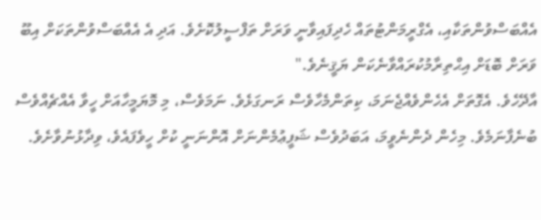އެއްބަސްވުންތަކާއި، އެގްރީމަންޓުތައް ހެދިފައިވާނީ ވަރަށް ތަފްސީލުކޮށެވެ. އަދި އެ އެއްބަސްވުންތަކަށް އިބޫ ވަރަށް ބޮޑަށް އިޙްތިރާމުކުރައްވާނެކަން ޔަޤީނެވެ."
އާދޭހެވެ. އެގޮތަށް އެހެންވެއްޖެނަމަ، ކިތަންމެހާވެސް ރަނގަޅެވެ. ނަމަވެސް، މި މޮޔަމީހާއަށް ހީވާ އެއްޗެއްވެސް ބުނެފާނަމެވެ. މިހެން ދެންނެވީމަ، އަބަދުވެސް ޝަފީޢުމެންނަށް އޮންނަނީ ކުށް ހީވެފައެވެ، ވިދާޅުނުވާށެވެ.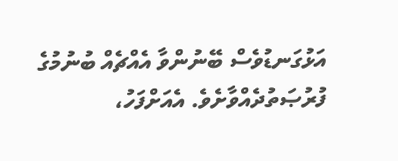އަޅުގަނޑުވެސް ބޭނުންވާ އެއްޗެއް ބުނުމުގެ ފުރުޞަތުދެއްވާށެވެ. އެއަށްފަހު،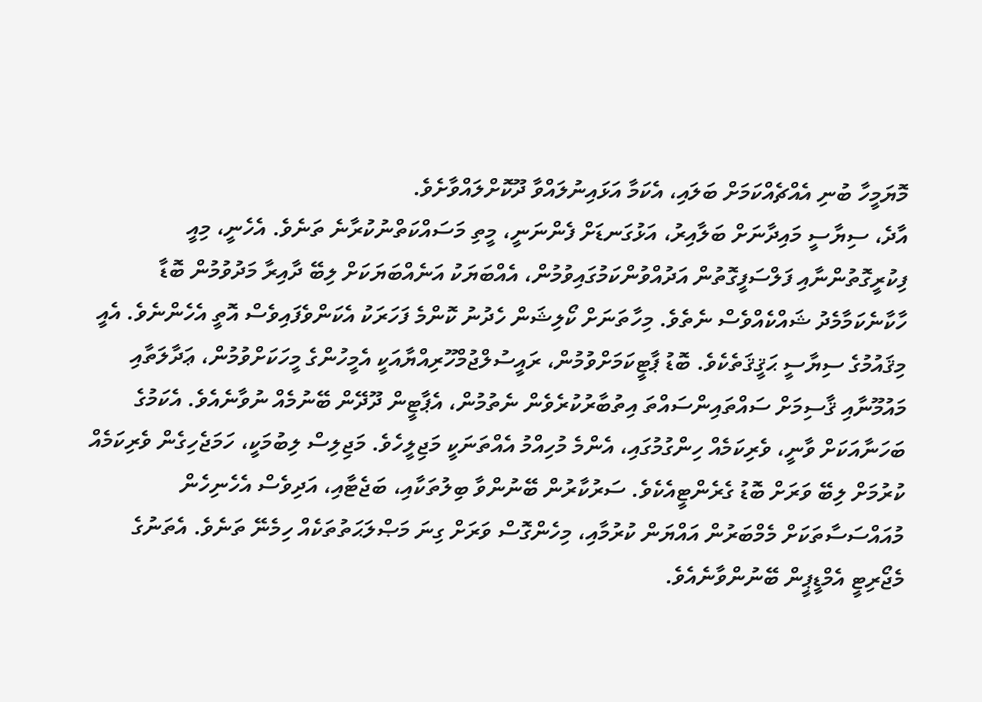މޮޔަމީހާ ބުނި އެއްޗެއްކަމަށް ބަލައި، އެކަމާ އަޅައިނުލައްވާ ދޫކޮށްލައްވާށެވެ.
އާދެ، ސިޔާސީ މައިދާނަށް ބަލާއިރު، އަޅުގަނޑަށް ފެންނަނީ، މީތި މަސައްކަތްނުކުރާނެ ތަނެވެ. އެހެނީ، މިއީ ފިކުރީގޮތުންނާއި ފަލްސަފީގޮތުން އަދުއްވުންކަމުގައިވުމުން، އެއްބަޔަކު އަނެއްބަޔަކަށް ލިބޭ ދާއިރާ މަދުވުމުން ބޮޑާ ހާކާނެކަމާމެދު ޝައްކެއްވެސް ނެތެވެ. މިހާތަނަށް ކޯލިޝަން ހެދުނު ކޮންމެ ފަހަރަކު އެކަންވެފައިވެސް އޮތީ އެހެންނެވެ. އެއީ މިޤައުމުގެ ސިޔާސީ ޙަޤީޤަތެކެވެ. ބޮޑު ޕާޓީކަމަށްވުމުން، ރައީސުލްޖުމްހޫރިއްޔާއަކީ އެމީހުންގެ މީހަކަށްވުމުން، ޢަދާލަތާއި މައުމޫނާއި ޤާސިމަށް ސައްތައިންސައްތަ އިތުބާރުކުރެވެން ނެތުމުން، އެޕާޓީން ދޫދޭން ބޭނުމެއް ނުވާނެއެވެ. އެކަމުގެ ބަހަނާއަކަށް ވާނީ، ވެރިކަމެއް ހިންގުމުގައި، އެންމެ މުހިއްމު އެއްތަނަކީ މަޖިލީހެވެ. މަޖިލިސް ލިބުމަކީ، ހަމަޖެހިގެން ވެރިކަމެއް ކުރުމަށް ލިބޭ ވަރަށް ބޮޑު ގެރެންޓީއެކެވެ. ސަރުކާރުން ބޭނުންވާ ބިލުތަކާއި، ބަޖެޓާއި، އަދިވެސް އެހެނިހެން މުއައްސަސާތަކަށް މެމްބަރުން އައްޔަން ކުރުމާއި، މިހެންގޮސް ވަރަށް ގިނަ މަޞްލަޙަތުތަކެއް ހިމެނޭ ތަނެވެ. އެތަނުގެ މެޖޯރިޓީ އެމްޑީޕީން ބޭނުންވާނެއެވެ.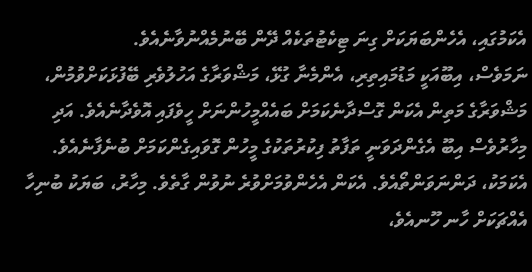އެކަމުގައި، އެހެންބަޔަކަށް ގިނަ ޓިކެޓުތަކެއް ދޭން ބޭނުމެއްނުވާނެއެވެ.
ނަމަވެސް، އިބޫއަކީ މަޑުމައިތިރި، އެންމެނާ ގުޅޭ، މަޝްވަރާގެ އަހުލުވެރި ބޭފުޅަކަށްވުމުން، މަޝްވަރާގެ މަތިން އެކަން ގޮސްދާނެކަމަށް ބައެއްމީހުންނަށް ހީވެފައި އޮވެދާނެއެވެ. އަދި މިހާރުވެސް އިބޫ އެގެންދަވަނީ ތަފާތު ފިކުރުތަކުގެ މީހުން ގޮވައިގެންކަމަށް ބުނެފާނެއެވެ. އެކަމަކު، ދަންނަވަންތޯއެވެ. އެކަން އެހެންވުމަށްވުރެ ނުވުން ގާތެވެ. މިހާރު، ބަޔަކު ބުނިހާ އެއްޗަކަށް ހާނ ހޫނއެވެ،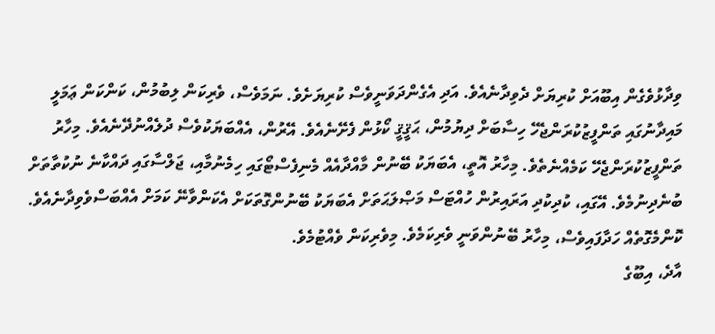ވިދާޅުވެގެން އިބޫއަށް ކުރިޔަށް ދެވިދާނެއެވެ. އަދި އެގެންދަވަނީވެސް ކުރިޔަށެވެ. ނަމަވެސް، ވެރިކަން ލިބުމުން، ކަންކަން ޢަމަލީ މައިދާނުގައި ތަންފީޒުކުރަންޖެހޭ ހިސާބަށް ދިޔުމުން، ޙަޤީޤީ ކޯޅުން ފެށޭނެއެވެ. އޭރުން، އެއްބަޔަކުވެސް ދުލެއްނުދޭނެއެވެ. މިހާރު ތަންފީޒުކުރަންޖެހޭ ކަމެއްނެތެވެ. މިހާރު އޮތީ، އެބަޔަކު ބޭނުން މާއްދާއެއް މެނިފެސްޓޯގައި ހިމެނުމާއި، ޖަލްސާގައި ދައްކާނެ ނުކުތާތަށް ބުނެދިނުމެވެ. އޭގައި، ކުދިކުދި އަރައިރުން ހުއްޓަސް މަޞްލަޙަތަށް އެބަޔަކު ބޭނުންގޮތަކަށް އެކަންވާނޭ ކަމަށް އެއްބަސްވެވިދާނެއެވެ. ކޮންމެގޮތެއް ހަދާފައިވެސް، މިހާރު ބޭނުންވަނީ ވެރިކަމެވެ. މިވެރިކަން ވެއްޓުމެވެ.
އާދެ، އިބޫގެ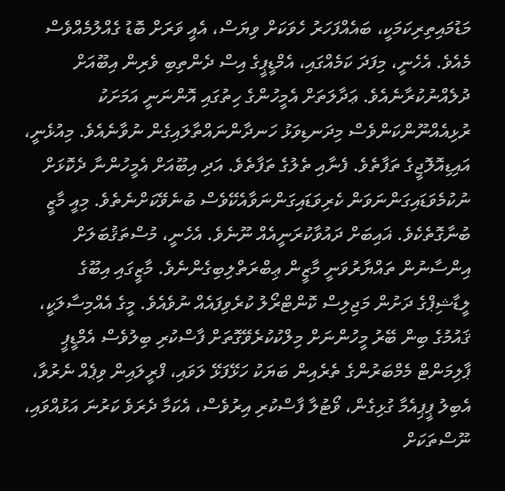މަޑުމައިތިރިކަމަކީ، ބައެއްފަހަރު ހެވަކަށް ވިޔަސް، އެއީ ވަރަށް ބޮޑު ގެއްލުމެއްވެސް މެއެވެ. އެހެނީ، މިފަދަ ކަމެއްގައި، އެމްޑީޕީގެ އިސް ދެންތިބި ވެރިން އިބޫއަށް ދުލެއްނުކުރާނެއެވެ. ޢަދާލަތަށް އެމީހުންގެ ހިތުގައި އޮންނަނީ އަމަށަކު ރުޅިއެއްނޫންކަންވެސް މިދަނޑިވަޅު ހަނދާންނައްތާލައިގެން ނުވާނެއެވެ. މިއުޅެނީ، އައިޑިއޮލޮޖީގެ ތަފާތެވެ. ފެނާއި ތެލުގެ ތަފާތެވެ. އަދި އިބޫއަށް އެމީހުންނާ ދެކޮޅަށް ނުކުމެވަޑައިގަންނަވަން ކެރިވަޑައިގަންނަވާއެކޭވެސް ބުނެވޭކަށްނެތެވެ. މިއީ މާޒީ ބުނާގޮތެކެވެ. ޣައިބަށް ދައުވާކުރަނީއެއް ނޫނެވެ. އެހެނީ، މުސްތަޤުބަލަށް އިންސާނުން ތައްޔާރުވަނީ މާޒީން ޢިބްރަތްލިބިގެންނެވެ. މާޒީގައި އިބޫގެ ލީޑާޝިޕްގެ ދަށުން މަޖިލިސް ކޮންޓްރޯލު ކުރެވިފައެއް ނުވެއެވެ. މީގެ އެއްމިސާލަކީ، ޤައުމުގެ ބިން ބޭރު މީހުންނަށް މިލްކުކުރެވޭގޮތަށް ފާސްކުރި ބިލުވެސް އެމްޑީޕީ ޕާލިމަންޓް މެމްބަރުންގެ ތެރެއިން ބަޔަކު ހަޅޭފަޅޭ ލަވައި، ފްރީލައިން ވިޕެއް ނެރުވާ، އެބިލު ޕީޕިއެމާ ގުޅިގެން، ވޯޓުލާ ފާސްކުރި އިރުވެސް، އެކަމާ ދެރަވެ ކަރުނަ އަޅުއްވައި، ނޫސްތަކަށް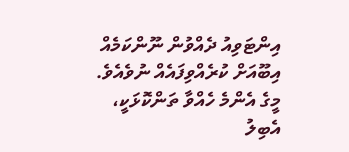އިންޓަވިއު ދެއްވުން ނޫންކަމެއް އިބޫއަށް ކުރެއްވިފައެއް ނުވެއެވެ. މީގެ އެންމެ ހެއްވާ ތަންކޮޅަކީ، އެބިލު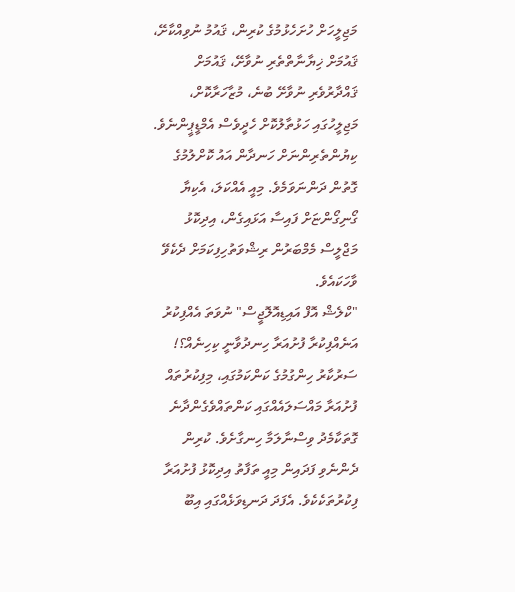މަޖިލީހަށް ހުށަހެޅުމުގެ ކުރިން، ޤައުމު ނުވިއްކާށޭ، ޤައުމަށް ޚިޔާނާތްތެރި ނުވާށޭ، ޤައުމަށް ޤައްދާރުވެރި ނުވާށޭ ބުނެ، މުޒާހަރާކޮށް، މަޖިލީހުގައި ހަޅުތާލުކޮށް ހެދީވެސް އެމްޑީޕީންނެވެ. ކިޔުންތެރިންނަށް ހަނދާން އައު ކޮށްލުމުގެ ގޮތުން ދަންނަވަމެވެ. މިއީ އެއްކަލަ، އެކިޔާ ގޯނިގޯންޏަށް ފައިސާ އަޅައިގެން، އިދިކޮޅު މަޖްލީސް މެމްބަރުން ރިޝްވަތުހިފިކަމަށް ދެކެވޭ ވާހަކައެވެ.
"ކްލެޝް އޮފް އައިޑިއޮލޮޖީސް" ނުވަތަ އެއްފިކުރު އަނެއްފިކުރާ ފުށުއަރާ ހިނދުވާނީ ކިހިނެއް؟!
ސަރުކާރު ހިންގުމުގެ ކަންކަމުގައި، މިފިކުރުތައް ފުށުއަރާ މައްސަލައެއްގައި ކަންތައްވެގެންދާނެ ގޮތަކާމެދު ވިސްނާލަމާ ހިނގާށެވެ. ކުރިން ދެންނެވި ފަދައިން މިއީ ތަފާތު އިދިކޮޅު ފުށުއަރާ ފިކުރުތަކެކެވެ. އެފަދަ ދަނޑިވަޅެއްގައި އިބޫ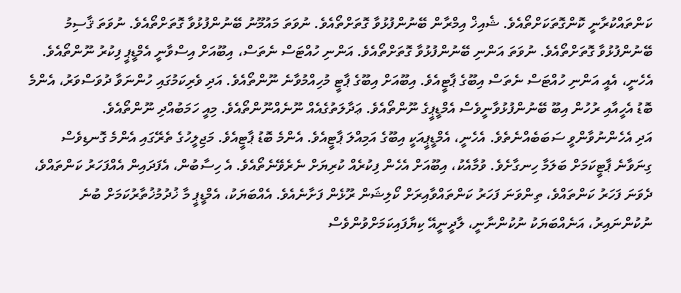ކަންތައްކުރާނީ ކޮންގޮތަކަށްތޯއެވެ. ޝެއިޚް އިމްރާން ބޭނުންފުޅުވާ ގޮތަށްތޯއެވެ. ނުވަތަ މައުމޫނު ބޭނުންފުޅުވާ ގޮތަށްތޯއެވެ. ނުވަތަ ޤާސިމު ބޭނުންފުޅުވާ ގޮތަށްތޯއެވެ. ނުވަތަ އަންނި ބޭނުންފުޅުވާ ގޮތަށްތޯއެވެ. އަންނި ހުއްޓަސް ނެތަސް، އިބޫއަށް އިސްވާނީ އެމްޑީޕީ ފިކުރު ނޫންތޯއެވެ. އެހެނީ، އެއީ އަންނި ހުއްޓަސް ނެތަސް އިބޫގެ ޕާޓީއެވެ. އިބޫއަށް އިބޫގެ ޕާޓީ މުހިއްމުވާނެ ނޫންތޯއެވެ. އަދި ވެރިކަމުގައި ހުންނަވާ ދުވަސްވަރު، އެންމެ ބޮޑު އެހީއާއި ރުހުން އިބޫ ބޭނުންފުޅުވާނީވެސް އެމްޑީޕީގެ ނޫންތޯއެވެ. ޢަދާލަތުގެއެއް ނޫނެއްނޫންތޯއެވެ. މިއީ ހަމަބުއްދި ނޫންތޯއެވެ.
އަދި އެހެންނުވާންވީ ސަބަބެއްނެތެވެ. އެހެނީ، އެމްޑީޕީއަކީ އިބޫގެ އަމިއްލަ ޕާޓީއެވެ. އެންމެ ބޮޑު ޕާޓީއެވެ. މަޖިލީހުގެ ތެރޭގައި އެންމެ ގޮނޑިވެސް ގިނަވާނެ ޕާޓީކަމަށް ބަލަމާ ހިނގާށެވެ. ވުމާއެކު، އިބޫއަށް އެހެން ފިކުރެއް ކުރިޔަށް ނެރެވޭނެތޯއެވެ. އެ ހިސާބުން، އެފަދައިން އެއްފަހަރު ކަންތައްވެ، ދެވަނަ ފަހަރު ކަންތައްވެ، ތިންވަނަ ފަހަރު ކަންތައްވާއިރަށް ކޯލިޝަން ރޫޅެން ފަށާނެއެވެ. އެއްބަޔަކު، އެމްޑީޕީ މާ ޚުދުމުޚުތާރުކަމަށް ބުނެ ނުކުންނައިރު، އަނެއްބަޔަކު ނުކުންނާނީ، ލާދީނީއޭ ކިޔާފައިކަމަށްވުންވެސް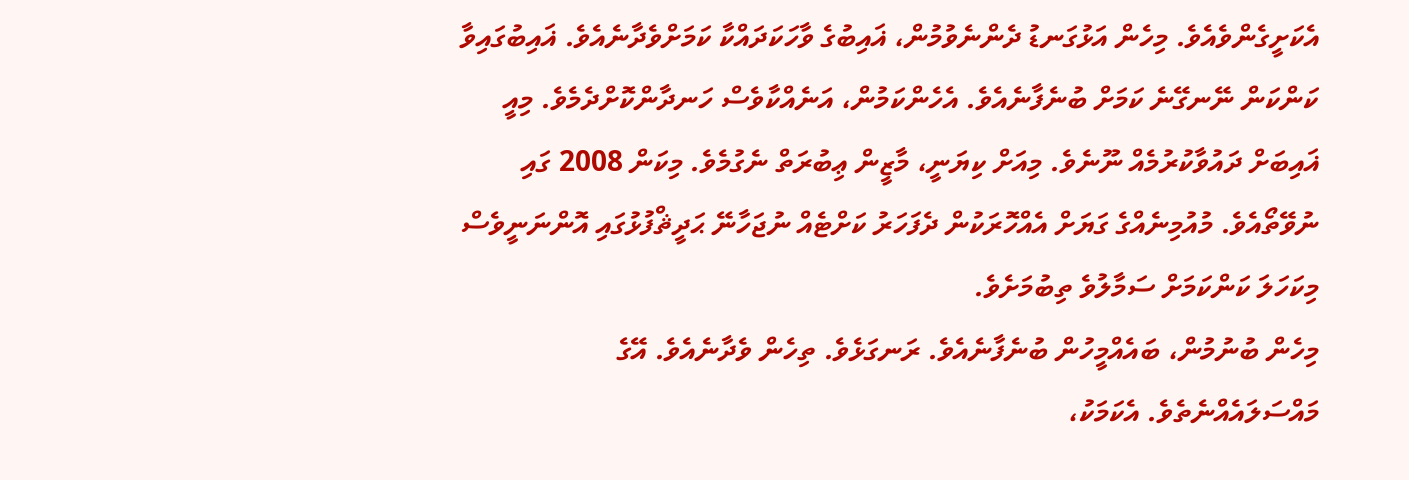އެކަށީގެންވެއެވެ. މިހެން އަޅުގަނޑު ދެންނެވުމުން، ޣައިބުގެ ވާހަކަދައްކާ ކަމަށްވެދާނެއެވެ. ޣައިބުގައިވާ ކަންކަން ނޭނގޭނެ ކަމަށް ބުނެފާނެއެވެ. އެހެންކަމުން، އަނެއްކާވެސް ހަނދާންކޮށްދެމެވެ. މިއީ ޣައިބަށް ދައުވާކުރުމެއް ނޫނެވެ. މިއަށް ކިޔަނީ، މާޒީން ޢިބުރަތް ނެގުމެވެ. މިކަން 2008 ގައި ނުވޭތޯއެވެ. މުއުމިނެއްގެ ގަޔަށް އެއްހޮރަކުން ދެފަހަރު ކަށްޓެއް ނުޖަހާނޭ ޙަދީޘްފުޅުގައި އޮންނަނީވެސް މިކަހަލަ ކަންކަމަށް ސަމާލުވެ ތިބުމަށެވެ.
މިހެން ބުނުމުން، ބައެއްމީހުން ބުނެފާނެއެވެ. ރަނގަޅެވެ. ތިހެން ވެދާނެއެވެ. އޭގެ މައްސަލައެއްނެތެވެ. އެކަމަކު،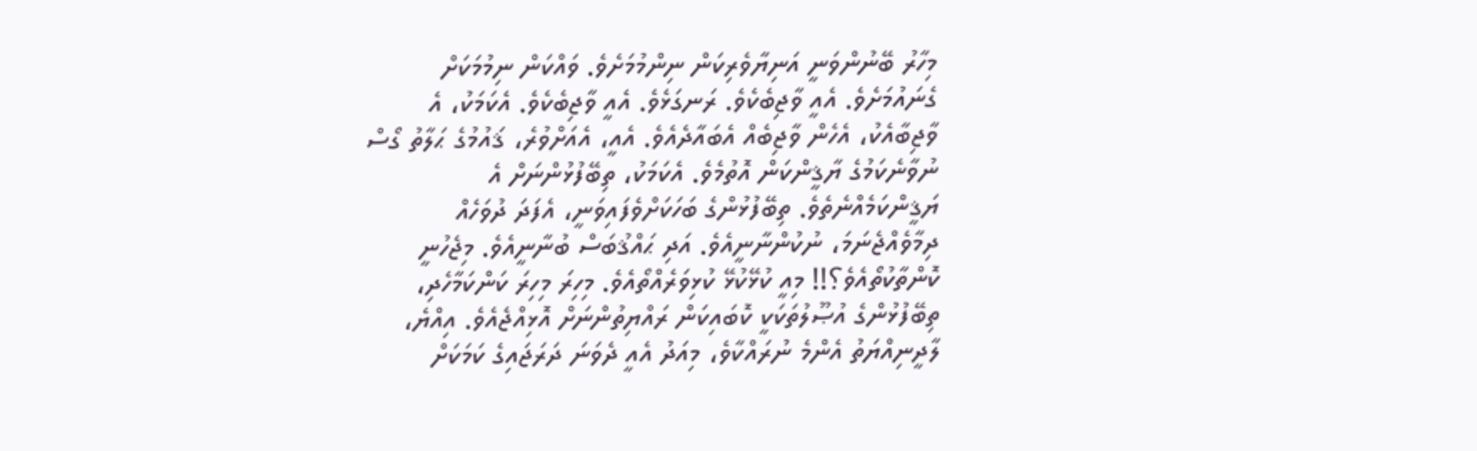މިހާރު ބޭނުންވަނީ އަނިޔާވެރިކަން ނިންމުމަށެވެ. ވައްކަން ނިމުމަކަށް ގެނައުމަށެވެ. އެއީ ވާޖިބެކެވެ. ރަނގަޅެވެ. އެއީ ވާޖިބެކެވެ. އެކަމަކު، އެ ވާޖިބާއެކު، އެހެން ވާޖިބެއް އެބައާދެއެވެ. އެއީ، އެއަށްވުރެ، ޤައުމުގެ ޙަލާތު ގޯސް ނުވާނެކަމުގެ ޔާޤީންކަން އޮތުމެވެ. އެކަމަކު، ތިބޭފުޅުންނަށް އެ ޔަޤީންކަމެއްނެތެވެ. ތިބޭފުޅުންގެ ބަހަކަށްވެފައިވަނީ، އެފަދަ ދުވަހެއް ދިމާވެއްޖެނަމަ، ނުކުންނާނީއެވެ. އަދި ޙައްޤުބަސް ބުނާނީއެވެ. މިޖެހުނީ ކޮންތާކުތޯއެވެ؟!! މިއީ ކުޅޭކުޅޭ ކުޅިވަރެއްތޯއެވެ. މިހިރަ މިހިރަ ކަންކަމާހެދި، ތިބޭފުޅުންގެ އުޞޫލުތަކަކީ ކޮބައިކަން ރައްޔިތުންނަށް އޮޅިއްޖެއެވެ. އިއްޔެ، ލާދީނިއްޔަތު އެންމެ ނުރައްކާވެ، މިއަދު އެއީ ދެވަނަ ދަރަޖައިގެ ކަމަކަށް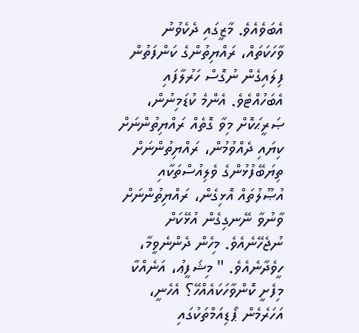އެބަވެއެވެ. މާޒީގައި ދެކެވުނު ވާހަކަތައް، ރައްޔިތުންގެ ކަންފަތުން ފިލައިގެން ނުގޮސް ހަރުލާފައި އެބަހުއްޓެވެ. އެންމެ ކުޑަމިނުން، ޞަރީޙަކޮށް މިވާ ގޮތެއް ރައްޔިތުންނަށް ކިޔައި ދެއްވުމުން، ރައްޔިތުންނަށް ތިޔަބޭފުޅުންގެ ވެލިއުސްތަކާއި އުޞޫލުތައް އޮޅިގެން، ރައްޔިތުންނަށް ވާނުވާ ނޭނގިގެން އުޅޭކަށް ނުޖެހޭނެއެވެ. މިހެން ދެންނެވީމާ، ހީވެދާނެއެވެ. " މިޝަފީޢު، އަނެއްކާ މިފެށީ ކޮންވާހަކައެއްހޭ؟ އެހެނީ، އަހަރެމެން ޕޯޑިއަމްތަކުގައި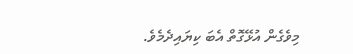މިވެގެން އުޅޭގޮތް އެބަ ކިޔައިދެމެވެ.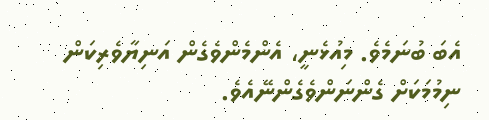އެބަ ބުނަމެވެ. މިއުޅެނީ، އެންމެންވެގެން އަނިޔާވެރިކަން ނިމުމަކަށް ގެންނަންވެގެންނޭއެވެ.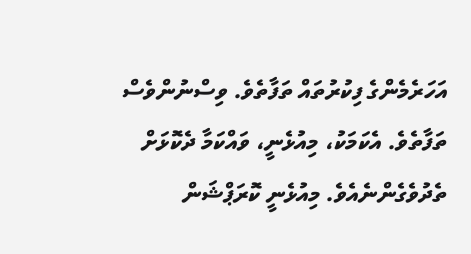އަހަރެމެންގެ ފިކުރުތައް ތަފާތެވެ. ވިސްނުންވެސް ތަފާތެވެ. އެކަމަކު، މިއުޅެނީ، ވައްކަމާ ދެކޮޅަށް ތެދުވެގެންނެއެވެ. މިއުޅެނީ ކޮރަޕްޝަން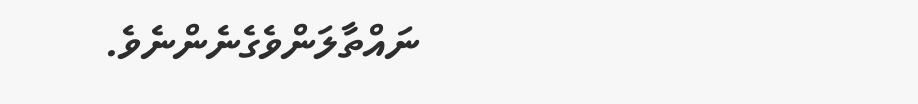ނައްތާލަންވެގެނެންނެވެ.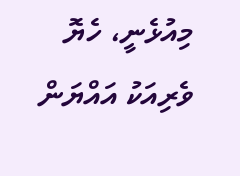މިއުޅެނީ، ހެޔޮ ވެރިއަކު އައްޔަން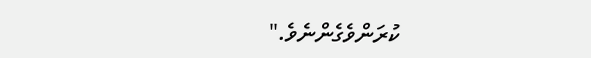ކުރަންވެގެންނެވެ."